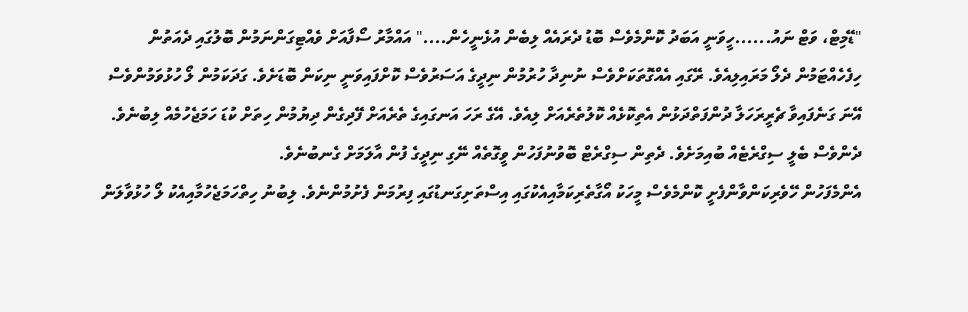"ޑޭމިޓް، ވަޓް ނައު......ހީވަނީ އަބަދު ކޮންމެވެސް ބޮޑު ދެރައެއް ލިބެން އުޅެނީހެން...." އައްމާރު ސޯފާއަށް ވެއްޓިގަންނަމުން ބޮލުގައި ދެއަތުން ހިފެހެއްޓަމުން ދެލޯ މަރައިލިއެވެ. ރޭގައި އެއްގޮތަކަށްވެސް ނުނިދާ ހުރުމުން ނިދީގެ އަސަރުވެސް ކޮށްފައިވަނީ ނިކަން ބޮޑަށެވެ. ގަދަކަމުން ލޯ ހުޅުވަމުންވެސް އޭނަ ގަނެފައިވާ ޗެރީރަހަލާ ދުންފަތްދަޅުން އެތިކޮޅެއް ކޮލުތެރެއަށް ލިއެވެ. އޭގެ ރަހަ އަނގައިގެ ތެރެއަށް ފޭދިގެން ދިޔުމުން ހިތަށް ކުޑަ ހަމަޖެހުމެއް ލިބުނެވެ. ދެންވެސް ބެލީ ސިގްރެޓެއް ބުއިމަށެވެ. ދެތިން ސިގްރެޓް ބޮވުނުފަހުން ވީގޮތެއް ނޭގި ނިދީގެ ފުން އާލަމަށް ގެނބުނެވެ.
އެންމެފަހުން ހޭވެރިކަންވާންފެށީ ކޮންމެވެސް މީހަކު އޯގާތެރިކަމާއިއެކުގައި އިސްތަށިގަނޑުގައި ފިރުމަން ފެށުމުންނެވެ. ލިބުނު ހިތްހަމަޖެހުމާއިއެކު ލޯ ހުޅުވާލަން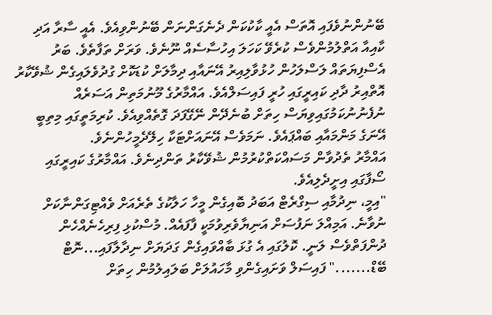ބޭނުންނުވެފައި އޮތަސް އެއީ ކާކުކަން ދެނެގަންނަން ބޭނުންވިއެވެ. އެއީ ސާރާ އަދި ކާއިއާ އަތްލުމުންވެސް ކުރެވޭ ކަހަލަ އިހުސާސެއް ނޫނެވެ. ވަރަށް ތަފާތެވެ. ބަރު އެސްފިޔަތައް ލަސްލަހުން ހުޅުވާލިއިރު އޭނައާއި ދިމާލަށް ކުޑަކޮށް ގުދުވެލައިގެން ޝުވޭކާރު އޮތްއިރު ދާދި ކައިރީގައި ހުރީ ފައިސަލްއެވެ. އައްމާރުގެ މޫނުމަތިން އަސަރެއް ނުފެނުނުކަމުގައިވިޔަސް ހިތަށް ބުނެދޭން ނޭގޭފަދަ ގޮތެއްވިއެވެ. ކުރިމަތީގައި މިތިބީ އޭނަގެ މަންމައާއި ބައްޕައެވެ. ނަމަވެސް އޭނައަށްޓަކާ ހިލޭދެމީހުންނެވެ.
އައްމާރު ތެދުވާން މަސައްކަތްކުރުމުން ޝުވޭކާރު ތަންދިނެވެ. އައްމާރުގެ ކައިރީގައި ސޯފާގައި އިށީދެލިއެވެ.
"އިމީ، ނިދުމާއި ސިގްރެޓް އަބަދު ބޮއިގެން މީހާ ހަލާކުގެ ތެރެއަށް ވެއްޓިގަންނާކަށް ނުވާނެ. އަމިއްލަ ނަފުސަށް އަނިޔާވެރިވުމަކީ ފާފައެއް. މުސްކުޅި ފިރިހެނެއްހެން ދުންފަތްވެސް ލަނީ. ކޮލުގައި އެ ގުޅަ ބާއްވައިގެން ގަދަޔަށް ނިދާލާފައި...ނޮޓް ބޭޑް......." ފައިސަލް ވަށައިގެންވި މާހައުލަށް ބަލައިލުމުން ހިތަށް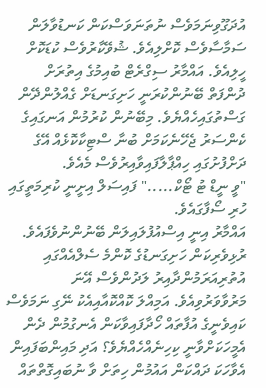އުދަގޫވިނަމަވެސް ނުތަނަވަސްކަން ކަނޑުވާލަން ސަމާސާވެސް ކޮށްލިއެވެ. ޝުވޭކާރުވެސް ކުޑަކޮށް ހީލިއެވެ. އައްމާރު ސިގްރެޓް ބުއިމުގެ އިތުރަށް ދުންފަތް ބޭނުންކުރަނީ ހަށިގަނޑަށް ގެއްލުންދޭން ގަސްތުގައިހެއްޔެވެ. މިބޭނުން ކުރުމުން އަނގައިގެ ކެންސަރު ޖެހޭނެކަމަށް ބުނާ ސްޓިކާކޮޅެއް އޭގެ ދަށްފުށުގައި ހިއްޕާލާފައިވާއިރުވެސް މެއެވެ.
"ވީ ނީޑް ޓު ޓޯކް....." ފައިސަލް އިށީނީ ކުރިމަތީގައި ހުރި ސޯފާގައެވެ.
އައްމާރު އިނީ އިސްއުފުލައިލަން ބޭނުންނުވެފައެވެ. ރުޅިވެރިކަން ހަށިގަނޑުގެ ކޮންމެ ސެލްއެއްގައި އުތުރިއަރަމުންދާއިރު ލަދުންވެސް އޭނަ މަރުވާވަރުވިއެވެ. އަމިއްލަ ކޮއްކޮއާއިއެކު ނޭގި ނަމަވެސް ކައިވެނީގެ އުފާތައް ހޯދާފައިވާކަން އެނގުމުން ދެން އެމީހަކަށްވާނީ ކިހިނެއްހެއްޔެވެ؟ އަދި މައިންބަފައިން އެވާހަކަ ދައްކަން އައުމުން ހިތަށް ވާ ނުބައިގޮތްތައް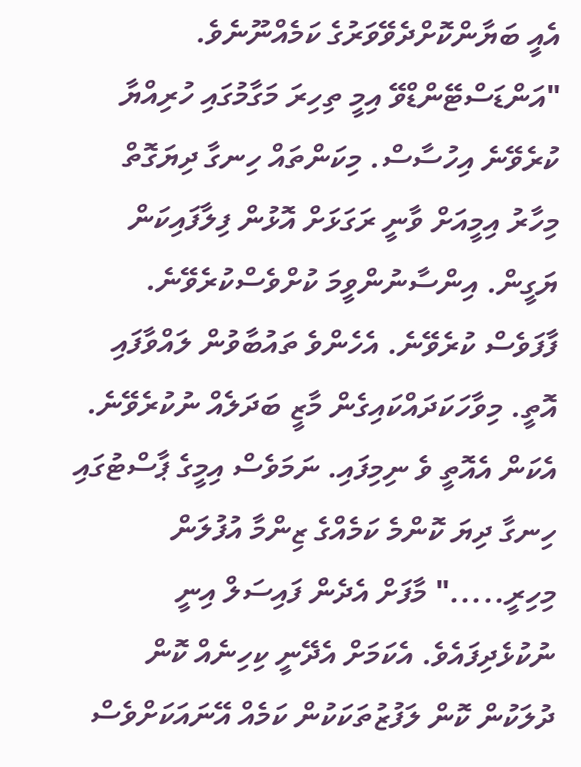އެއީ ބަޔާންކޮށްދެވޭވަރުގެ ކަމެއްނޫނެވެ.
"އަންޑަސްޓޭންޑްވޭ އިމީ ތިހިރަ މަގާމުގައި ހުރިއްޔާ ކުރެވޭނެ އިހުސާސް. މިކަންތައް ހިނގާ ދިޔަގޮތް މިހާރު އިމީއަށް ވާނީ ރަގަޅަށް އޮޅުން ފިލާފައިކަން ޔަގީން. އިންސާނުންވީމަ ކުށްވެސްކުރެވޭނެ. ފާފަވެސް ކުރެވޭނެ. އެހެންވެ ތައުބާވުން ލައްވާފައި އޮތީ. މިވާހަކަދައްކައިގެން މާޒީ ބަދަލެއް ނުކުރެވޭނެ. އެކަން އެއޮތީ ވެ ނިމިފައި. ނަމަވެސް އިމީގެ ޕާސްޓުގައި ހިނގާ ދިޔަ ކޮންމެ ކަމެއްގެ ޒިންމާ އުފުލަން މިހިރީ....." މާފަށް އެދެން ފައިސަލް އިނީ ނުކުޅެދިފައެވެ. އެކަމަށް އެދޭނީ ކިހިނެއް ކޮން ދުލަކުން ކޮން ލަފުޒުތަކަކުން ކަމެއް އޭނައަކަށްވެސް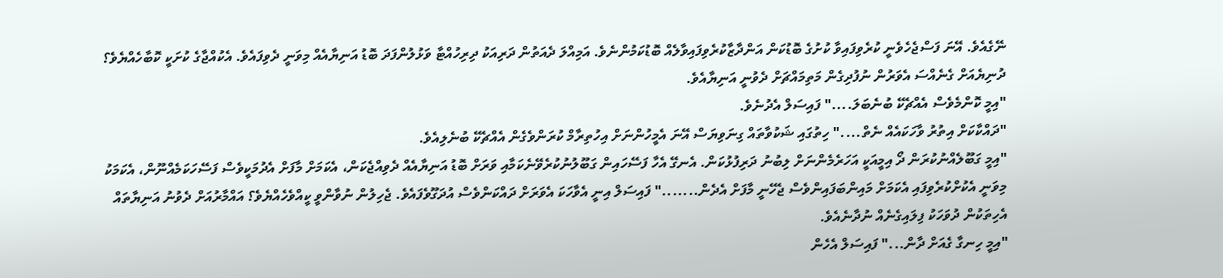ނޭގެއެވެ. އޭނަ ފަސްޖެހެވެނީ ކުރެވިފައިވާ ކުށުގެ ބޮޑުކަން އަންދާޒާކުރެވިފައިވާލެއް ބޮޑުކަމުންނެވެ. އަމިއްލަ ދެއަތުން ދަރިއަކު ދިރިހުއްޓާ ވަޅުލުންފަދަ ބޮޑު އަނިޔާއެއް މިވަނީ ދެވިފައެވެ. އެކުއްޖާގެ ކުށަކީ ކޮބާހެއްޔެވެ؟ ދުނިޔެއަށް ގެނެއްސަ އެވަރުން ނުފުދިގެން މަތިމައްޗަށް ދެވުނީ އަނިޔާއެވެ.
"އިމީ ކޮންމެވެސް އެއްޗެކޭ ބުނެބަލަ...." ފައިސަލް އެދުނެވެ.
"ދައްކާކަށް އިތުރު ވާހަކައެއް ނެތް...." ހިތުގައި ޝަކުވާތައް ގިނަވިޔަސް އޭނަ އެމީހުންނަށް އިހުތިރާމް ކުރަންވެގެން އެއްޗެކޭ ބުނެލިއެވެ.
"އިމީ ގަބޫލެއްނުކުރަން ދޯ އިމީއަކީ އަހަރެމެންނަށް ލިބުނު ދަރިފުޅުކަން. އެނގޭ އެހާ ފަސޭހައިން ގަބޫލުނުކުރެވޭނެކަމާއި ވަރަށް ބޮޑު އަނިޔާއެއް ދެވިއްޖެކަން، އެކަމަށް މާފަށް އެދުމަކީވެސް ފަސޭހަކަމެއްނޫން، އެކަމަކު މިވަނީ އެކުށްކުރެވިފައި އެކަމަށް މައިންބަފައިންވެސް ޖެހޭނީ މާފަށް އެދެން......." ފައިސަލް އިނީ އެވާހަކަ އެވަރަށް ދައްކަންވެސް އުދަގޫވެފައެވެ. ޖެހިލުން ނުވާންވީ ކީއްވެހެއްޔެވެ؟ އައްމާރުއަށް ދެވުނު އަނިޔާތައް އެހިތަކުން ދުވަހަކު ފިލައިގެނެއް ނުދާނެއެވެ.
"އިމީ ހިނގާ ގެއަށް ދާން..." ފައިސަލް އެހެން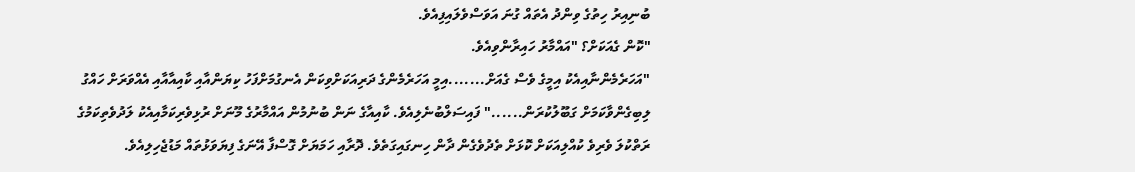ބުނިއިރު ހިތުގެ ވިންދު އެތައް ގުނަ އަވަސްވެލައިފިއެވެ.
"ކޮން ގެއަކަށް؟ "އައްމާރު ހައިރާންވިއެވެ.
"އަހަރެމެންނާއިއެކު އިމީގެ ވެސް ގެއަށް.......އިމީ އަހަރެމެންގެ ދަރިއަކަށްވިކަން އެނގުމަށްފަހު ކިޔަންއާއި ކާއިއާއާއި އެއްވަރަށް ހައްގު ލިބިގެންވާކަމަށް ގަބޫލުކުރަން......" ފައިސަލްބުނެލިއެވެ. ކާއިއާގެ ނަން ބުނުމުން އައްމާރުގެ މޫނަށް ރުޅިވެރިކަމާއިއެކު ލަދުވެތިކަމުގެ ރަތްކުލަ ވެރިވެ ކުއްލިއަކަށް ކޮޅަށް ތެދުވެގެން ދާން ހިނގައިގަތެވެ. ދޮރާއި ހަމަޔަށް ގޮސްފާ އޭނަގެ ފިޔަވަޅުތައް މަޑުޖެހިލިއެވެ.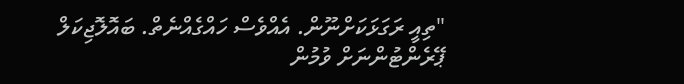"ތިއީ ރަގަޅަކަށްނޫން. އެއްވެސް ހައްގެއްނެތް. ބައޮލޮޖިކަލް ޕޭރެންޓުންނަށް ވުމުން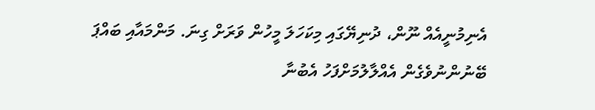އެނިމުނީއެއް ނޫން، ދުނިޔޭގައި މިކަހަލަ މީހުން ވަރަށް ގިނަ. މަންމައާއި ބައްޕަ ބޭނުންނުވެގެން އެއްލާލުމަށްފަހު އެބުނާ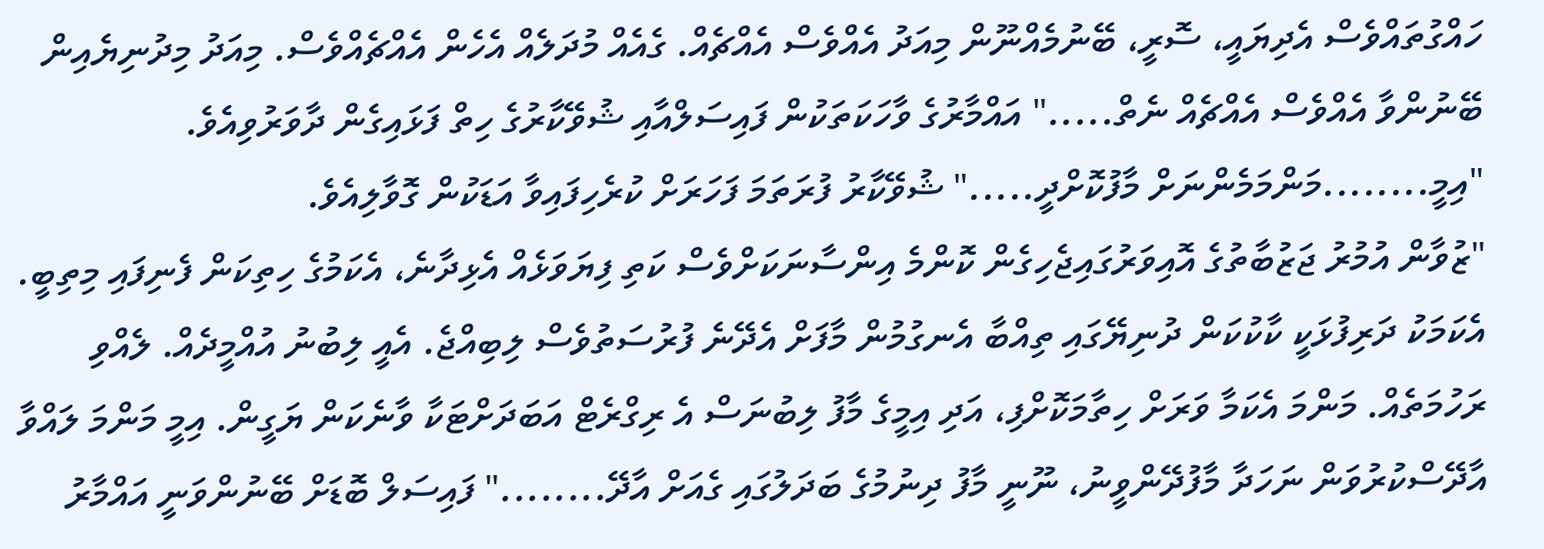ހައްގުތައްވެސް އެދިޔައީ، ސޮރީ، ބޭނުމެއްނޫން މިއަދު އެއްވެސް އެއްޗެއް. ގެއެއް މުދަލެއް އެހެން އެއްޗެއްވެސް. މިއަދު މިދުނިޔެއިން ބޭނުންވާ އެއްވެސް އެއްޗެއް ނެތް....." އައްމާރުގެ ވާހަކަތަކުން ފައިސަލްއާއި ޝުވޭކާރުގެ ހިތް ފަޅައިގެން ދާވަރުވިއެވެ.
"އިމީ........މަންމަމެންނަށް މާފުކޮށްދީ....." ޝުވޭކާރު ފުރަތަމަ ފަހަރަށް ކުރެހިފައިވާ އަޑަކުން ގޮވާލިއެވެ.
"ޒުވާން އުމުރު ޖަޒުބާތުގެ އޮއިވަރުގައިޖެހިގެން ކޮންމެ އިންސާނަކަށްވެސް ކަތި ފިޔަވަޅެއް އެޅިދާނެ، އެކަމުގެ ހިތިކަން ފެނިފައި މިތިބީ. އެކަމަކު ދަރިފުޅަކީ ކާކުކަން ދުނިޔޭގައި ތިއްބާ އެނގުމުން މާފަށް އެދޭނެ ފުރުސަތުވެސް ލިބިއްޖެ. އެއީ ލިބުނު އުއްމީދެއް. ލެއްވި ރަހުމަތެއް. މަންމަ އެކަމާ ވަރަށް ހިތާމަކޮށްފި، އަދި އިމީގެ މާފު ލިބުނަސް އެ ރިގްރެޓް އަބަދަށްޓަކާ ވާނެކަން ޔަގީން. އިމީ މަންމަ ލައްވާ އާދޭސްކުރުވަން ނަހަދާ މާފުދޭންވީނު، ނޫނީ މާފު ދިނުމުގެ ބަދަލުގައި ގެއަށް އާދޭ........" ފައިސަލް ބޮޑަށް ބޭނުންވަނީ އައްމާރު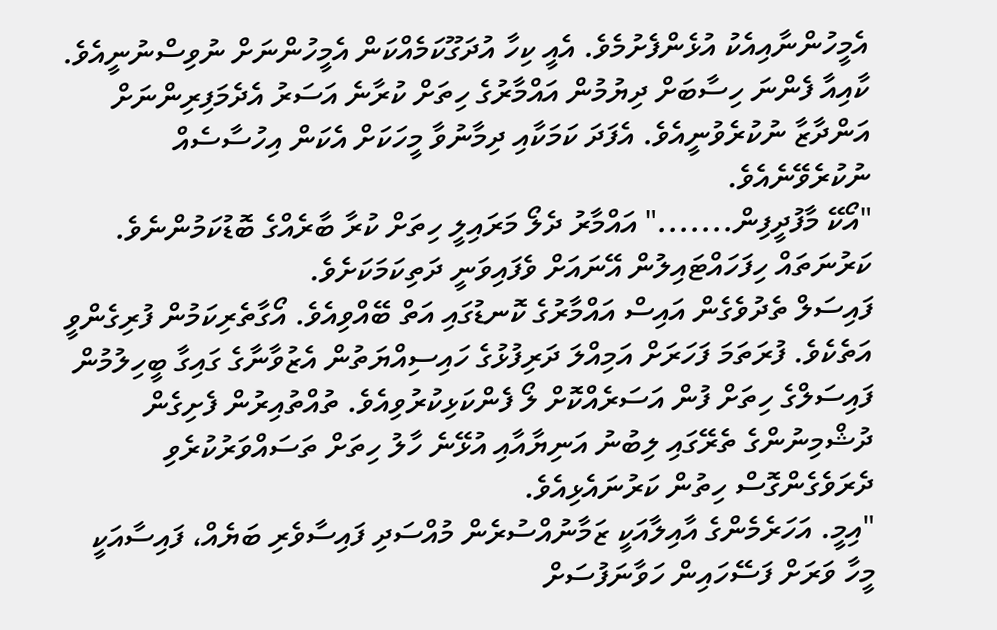އެމީހުންނާއިއެކު އުޅެންފެށުމެވެ. އެއީ ކިހާ އުދަގޫކަމެއްކަން އެމީހުންނަށް ނުވިސްނުނީއެވެ. ކާއިއާ ފެންނަ ހިސާބަށް ދިޔުމުން އައްމާރުގެ ހިތަށް ކުރާނެ އަސަރު އެދެމަފިރިންނަށް އަންދާޒާ ނުކުރެވުނީއެވެ. އެފަދަ ކަމަކާއި ދިމާނުވާ މީހަކަށް އެކަން އިހުސާސެއް ނުކުރެވޭނެއެވެ.
"އޯކޭ މާފުދީފިން......." އައްމާރު ދެލޯ މަރައިލީ ހިތަށް ކުރާ ބާރެއްގެ ބޮޑުކަމުންނެވެ. ކަރުނަތައް ހިފަހައްޓައިލުން އޭނައަށް ވެފައިވަނީ ދަތިކަމަކަށެވެ.
ފައިސަލް ތެދުވެގެން އައިސް އައްމާރުގެ ކޮނޑުގައި އަތް ބޭއްވިއެވެ. އޯގާތެރިކަމުން ފުރިގެންވީ އަތެކެވެ. ފުރަތަމަ ފަހަރަށް އަމިއްލަ ދަރިފުޅުގެ ހައިސިއްޔަތުން އެޒުވާނާގެ ގައިގާ ބީހިލުމުން ފައިސަލްގެ ހިތަށް ފުން އަސަރެއްކޮށް ލޯ ފެންކަޅިކުރުވިއެވެ. ތުއްތުއިރުން ފެށިގެން ދުޝްމިނުންގެ ތެރޭގައި ލިބުނު އަނިޔާއާއި އުޅޭނެ ހާލު ހިތަށް ތަސައްވަރުކުރެވި ދެރަވެގެންގޮސް ހިތުން ކަރުނައެޅިއެވެ.
"އިމީ. އަހަރެމެންގެ އާއިލާއަކީ ޒަމާނުއްސުރެން މުއްސަދި ފައިސާވެރި ބަޔެއް، ފައިސާއަކީ މީހާ ވަރަށް ފަސޭހައިން ހަވާނަފުސަށް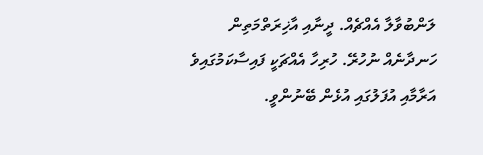ލަންބުވާލާ އެއްޗެއް. ދީނާއި އާޚިރަތްމަތިން ހަނދާނެއް ނުހުރޭ. ހުރިހާ އެއްޗަކީ ފައިސާކަމުގައިވެ އަރާމާއި އުފަލުގައި އުޅެން ބޭނުންވީ.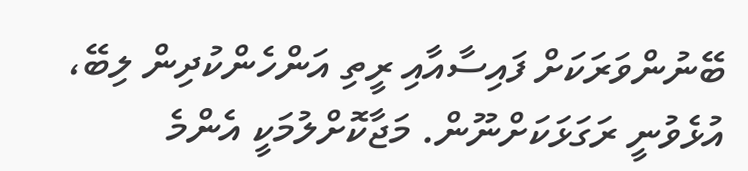ބޭނުންވަރަކަށް ފައިސާއާއި ރީތި އަންހެންކުދިން ލިބޭ، އުޅެވުނީ ރަގަޅަކަށްނޫން. މަޖާކޮށްލުމަކީ އެންމެ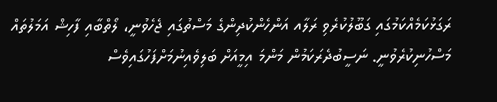ރަގަޅުކަމެއްކަމުގައި ގަބޫލުކުރެވި ރަލާއ އަންހެންކުދިންގެ މަސްތުގައި ޖެހެވުނީ، ލޯތްބާއި ފާހިޝް އަމަލުތައް މަސްހުނިކުރެވުނީ. ނަސީބުދެރަކަމުން މަންމަ އިމީއަށް ބަލިވެއިނުމަށްފަހުގައިވެސް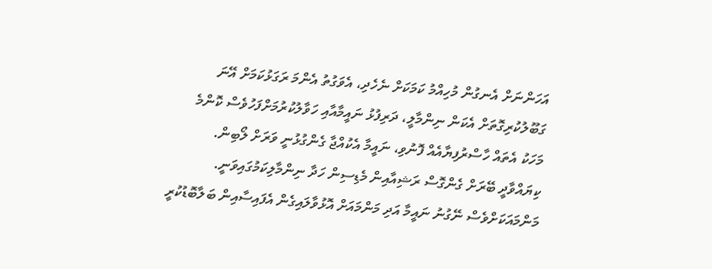އަހަންނަށް އެނގުން މުހިއްމު ކަމަކަށް ނެހެދި، އެވަގުތު އެންމަ ރަގަޅުކަމަށް އޭނަ ގަބޫލުކުރިގޮތަށް އެކަން ނިންމާލީ، ދަރިފުޅު ނައީމާއާއި ހަވާލުކުރުމަށްފަހުވެސް ކޮންމެ މަހަކު އެތައް ހާސްރުފިޔާއެއް ފޮނުވި، ނައީމާ އެކުއްޖާ ގެންގުޅުނީ ވަރަށް ލޯބިން. ކިޔައްވާދީ ބޭރަށް ގެންގޮސް ރަޝިއާއިން މެޑިސިން ހަދާ ނިންމާލިކަމުގައިވަނީ. މަންމައަކަށްވެސް ނޭގުނު ނައީމާ އަދި މަންމައަށް އޮޅުވާލައިގެން އެފައިސާއިން ބަލާބޮޑުކުރީ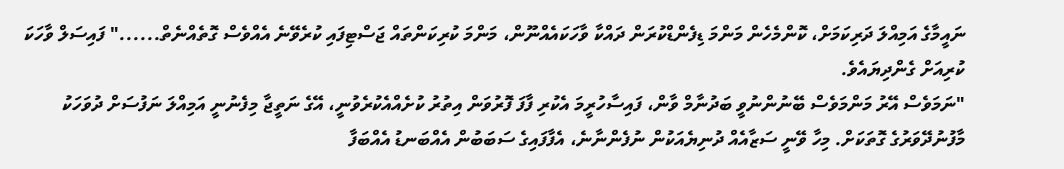ނައީމާގެ އަމިއްލަ ދަރިކަމަށް، ކޮންމެހެން މަންމަ ޑިފެންޑްކުރަން ދައްކާ ވާހަކައެއްނޫން، މަންމަ ކުރިކަންތައް ޖަސްޓިފައި ކުރެވޭނެ އެއްވެސް ގޮތެއްނެތް......" ފައިސަލް ވާހަކަ ކުރިއަށް ގެންދިޔައެވެ.
"ނަމަވެސް އޭރު މަންމަވެސް ބޭނުންނުވީ ބަދުނާމް ވާން، ފައިސާހުރީމަ އެކުރި ފާފަ ފޮރުވަން އިތުރު ކުށެއްއެކުރެވުނީ، އޭގެ ނަތީޖާ މިފެނުނީ އަމިއްލަ ނަފުސަށް ދުވަހަކު މާފުނުދޭވަރުގެ ގޮތަކަށް. މިހާ ވޭނީ ސަޒާއެއް ދުނިޔެއަކުން ނުފެންނާނެ، އެފާފައިގެ ސަބަބުން އެއްބަނޑު އެއްބަފާ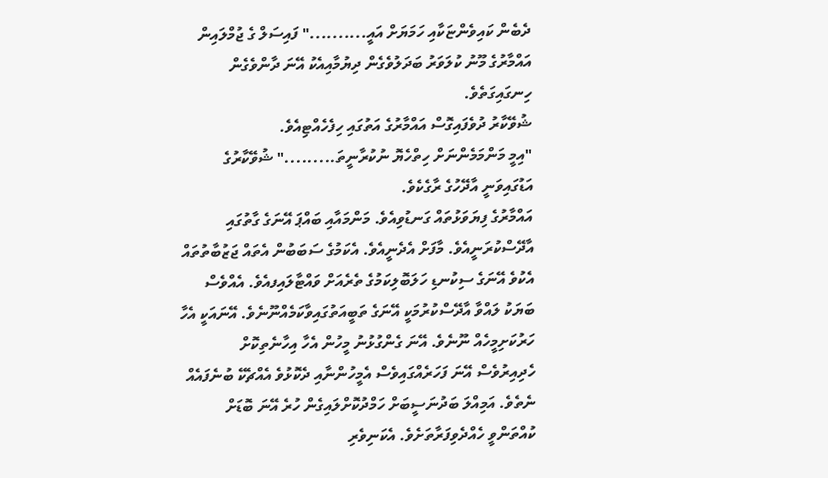ދެބެން ކައިވެންޏަކާއި ހަމަޔަށް އައީ.........." ފައިސަލް ގެ ޖުމްލައިން އައްމާރުގެ މޫނު ކުލަވަރު ބަދަލުވެގެން ދިޔުމާއިއެކު އޭނަ ދާންވެގެން ހިނގައިގަތެވެ.
ޝުވޭކާރު ދުވެފައިގޮސް އައްމާރުގެ އަތުގައި ހިފެހެއްޓިއެވެ.
"އިމީ މަންމަމެންނަށް ހިތްހެޔޮ ނުކުރާނީތަ........." ޝުވޭކާރުގެ އަޑުގައިވަނީ އާދޭހުގެ ރާގެކެވެ.
އައްމާރުގެ ފިޔަވަޅުތައް ގަނޑުވިއެވެ. މަންމައާއި ބައްޕަ އޭނަގެ ގާތުގައި އާދޭސްކުރަނީއެވެ. މާފަށް އެދެނީއެވެ. އެކަމުގެ ސަބަބުން އެތައް ޖަޒުބާތުތައް އެކުވެ އޭނަގެ ސިކުނޑި ހަލަބޮލިކަމުގެ ތެރެއަށް ވައްޓާލައިފއެވެ. އެއްވެސް ބަޔަކު ލައްވާ އާދޭސްކުރުމަކީ އޭނަގެ ތަބީއަތުގައިވާކަމެއްނޫނެވެ. އޭނައަކީ އެހާ ހަރުކަށިމީހެއް ނޫނެވެ. އޭނަ ގެންގުޅުނު މީހުން އެހާ އިހާނެތިކޮށް ހެދިއިރުވެސް އޭނަ ފަހަރެއްގައިވެސް އެމީހުންނާއި ދެކޮޅުވެ އެއްޗެކޭ ބުނެފައެއް ނެތެވެ. އަމިއްލަ ބަދުނަސީބަށް ހަމްދުކޮށްލައިގެން ހުރެ އޭނަ ބޮޑަށް ކުއްތަންވީ ހެއްދެވިފަރާތަށެވެ. އެކަނިވެރި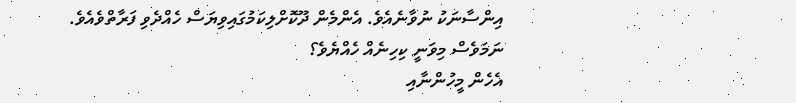އިންސާނަކު ނުވާނެއެވެ. އެންމެން ދޫކޮށްލިކަމުގައިވިޔަސް ހެއްދެވި ފަރާތްވެއެވެ. ނަމަވެސް މިވަނީ ކިހިނެއް ހެއްޔެވެ؟
އެހެން މީހުންނާއި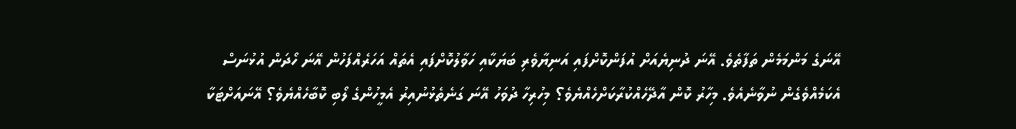އޭނަގެ މަންމަމެން ތަފާތެވެ. އޭނަ ދުނިޔެއަށް އުފަންކޮށްފައި އަނިޔާވެރި ބަޔަކާއި ހަވާލުކޮށްފައި އެތައް އަހަރެއްފަހުން އޭނަ ހޯދަން އުޅުނަސް އެކަމެއްވެގެން ނުވާނެއެވެ. މިހާރު ކޮން އާދޭހެއްކުރާކަށްހެއްޔެވެ؟ މިހުރިހާ ދުވަހު އޭނަ ގަނެތެޅުނުއިރު އެމީހުންގެ ލޯބި ކޮބާހެއްޔެވެ؟ އޭނައަށްޓަކާ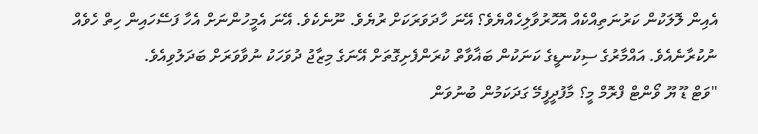އެއިން ލޮލަކުން ކަރުނަތިއްކެއް އޮހޮރުވާލިހެއްޔެވެ؟ އޭނަ ހާދަވަރަކަށް ރުޔެވެ. ނޫނެކެވެ. އޭނަ އެމީހުންނަށް އެހާ ފަސޭހައިން ހިތް ހެވެއް ނުކުރާނެއެވެ. އައްމާރުގެ ސިކުނޑީގެ ކަނަކުން ބަޣާވާތް ކުރަންފެށިގޮތަށް އޭނަގެ މިޒާޖު ދުވަހަކު ނުވާވަރަށް ބަދަލުވިއެވެ.
"ވަޓް ޑޫ ޔޫ ވޯންޓް ފްރޮމް މީ؟ މާފުދީފީމޭ ގަދަކަމުން ބުނުވަން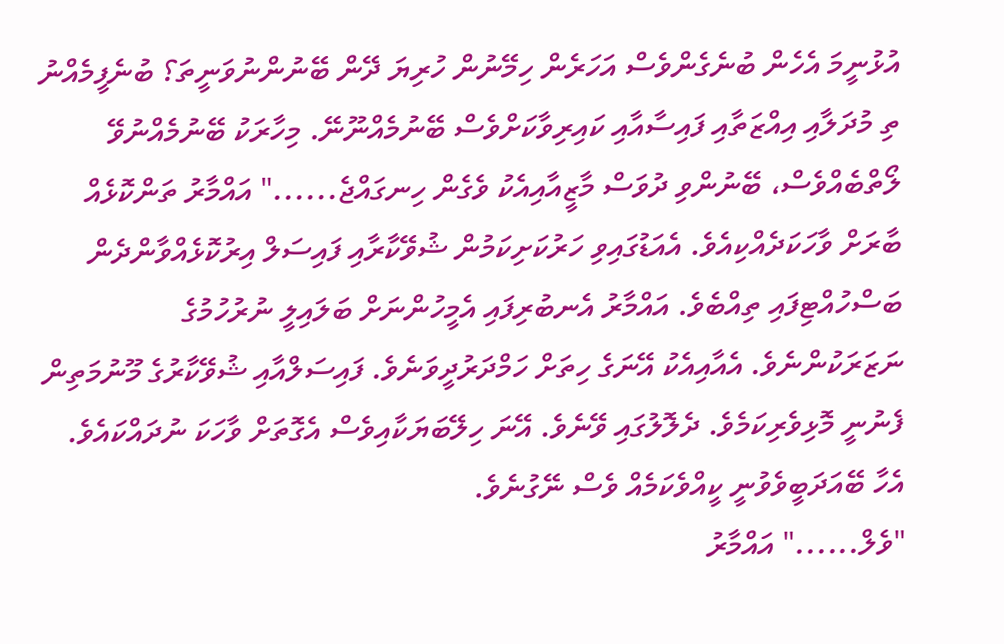އުޅުނީމަ އެހެން ބުނެގެންވެސް އަހަރެން ހިމޭނުން ހުރިޔަ ދޭން ބޭނުންނުވަނީތަ؟ ބުނެފީމެއްނު ތި މުދަލާއި އިއްޒަތާއި ފައިސާއާއި ކައިރިވާކަށްވެސް ބޭނުމެއްނޫނޭ. މިހާރަކު ބޭނުމެއްނުވޭ ލޯތްބެއްވެސް، ބޭނުންވި ދުވަސް މާޒީއާއިއެކު ވެގެން ހިނގައްޖެ......" އައްމާރު ތަންކޮޅެއް ބާރަށް ވާހަކަދެއްކިއެވެ. އެއަޑުގައިވި ހަރުކަށިކަމުން ޝުވޭކާރާއި ފައިސަލް އިރުކޮޅެއްވާންދެން ބަސްހުއްޓިފައި ތިއްބެވެ. އައްމާރު އެނބުރިފައި އެމީހުންނަށް ބަލައިލީ ނުރުހުމުގެ ނަޒަރަކުންނެވެ. އެއާއިއެކު އޭނަގެ ހިތަށް ހަމްދަރުދީވަނެވެ. ފައިސަލްއާއި ޝުވޭކާރުގެ މޫނުމަތިން ފެނުނީ މޮޅިވެރިކަމެވެ. ދެލޮލުގައި ވޭނެވެ. އޭނަ ހިލޭބަޔަކާއިވެސް އެގޮތަށް ވާހަކަ ނުދައްކައެވެ. އެހާ ބޭއަދަބީވެވުނީ ކީއްވެކަމެއް ވެސް ނޭގުނެވެ.
"ވެލް......" އައްމާރު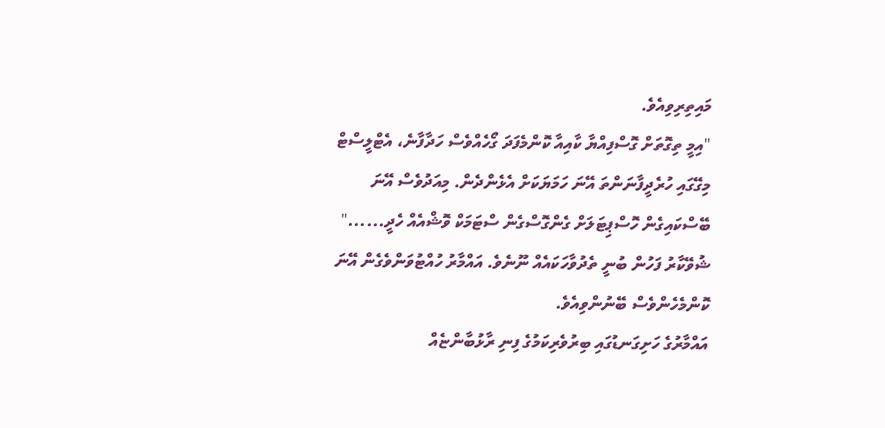މައިތިރިވިއެވެ.
"އިމީ ތިގޮތަށް ގޮސްފިއްޔާ ކާއިއާ ކޮންމެފަދަ ގޯހެއްވެސް ހަދާފާނެ، އެޓްލީސްޓް މިގޭގައި ހުރެދީފާނަންތަ އޭނަ ހަމަޔަކަށް އެޅެންދެން. މިއަދުވެސް އޭނަ ބޭސްކައިގެން ހޮސްޕިޓަލަށް ގެންގޮސްގެން ސްޓަމަކް ވޮޝްއެއް ހެދީ......" ޝުވޭކާރު ފަހުން ބުނީ ތެދުވާހަކައެއް ނޫނެވެ. އައްމާރު ހުއްޓުވަންވެގެން އޭނަ ކޮންމެހެންވެސް ބޭނުންވިއެވެ.
އައްމާރުގެ ހަށިގަނޑުގައި ބިރުވެރިކަމުގެ ފިނި ރާޅުބާންޏެއް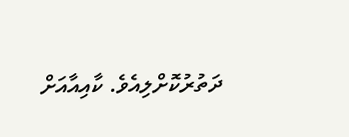ދަތުރުކޮށްލިއެވެ. ކާއިއާއަށް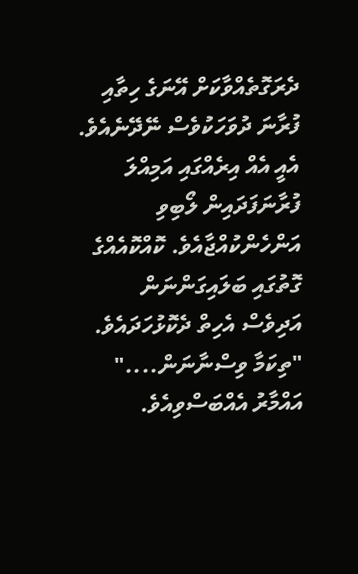ދެރަގޮތެއްވާކަށް އޭނަގެ ހިތާއި ފުރާނަ ދުވަހަކުވެސް ނޭދޭނެއެވެ. އެއީ އެއް އިރެއްގައި އަމިއްލަ ފުރާނަފަދައިން ލޯބިވި އަންހެންކުއްޖާއެވެ. ކޮއްކޮއެއްގެ ގޮތުގައި ބަލައިގަންނަން އަދިވެސް އެހިތް ދެކޮޅުހަދައެވެ.
"ތިކަމާ ވިސްނާނަން...." އައްމާރު އެއްބަސްވިއެވެ.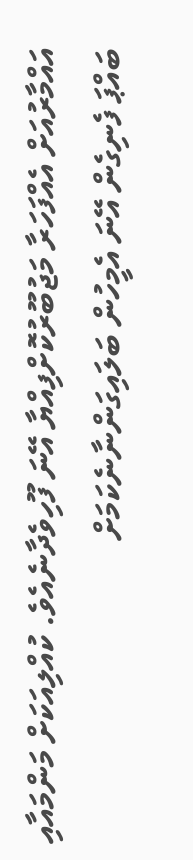އައްމާރުއަށް އެއްފަހަރާ މަޖުބޫރުކޮށްފިއްޔާ އޭނަ ފޫހިވެދާނެއެވެ. ކުއްލިއަކަށް މަންމައާއި ބައްޕަ ފެނިގެން އޭނަ އެމީހުން ބަލައިގަންނާނެކަމަށް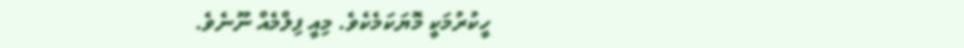ހީކުރުމަކީ މޮޔަކަމެކެވެ. މިއީ ފިލްމެއް ނޫނެވެ.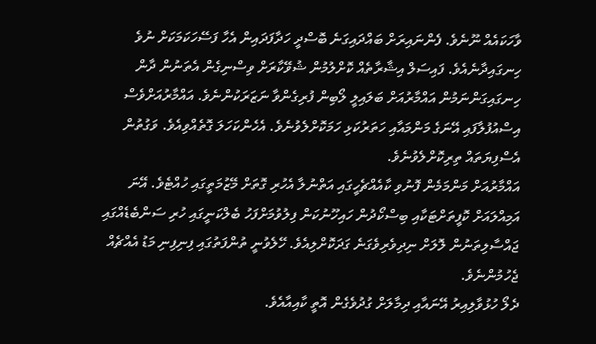ވާހަކައެއް ނޫނެވެ. ފެންނައިރަށް ބައްދައިގަނެ ބޮސްދީ ހަދާފަދައިން އެހާ ފަސޭހަކަމަކަށް ނުވެ ހިނގައިދާނެއެވެ. ފައިސަލް އިޝާރާތެއް ކޮށްލުމުން ޝުވޭކާރަށް ވިސްނިގެން އެތަނުން ދާން ހިނގައިގަންނަމުން އައްމާރުއަށް ބަލައިލީ ލޯބިން ފުރިގެންވާ ނަޒަރަކުންނެވެ. އައްމާރުއަށްވެސް އިސްއުފުލާފައި އޭނަގެ މަންމައާއި ހަތަރުކަޅި ހަމަކޮށްލެވުނެވެ. އެހެންކަހަލަ ގޮތެއްވިއެވެ. ވަގުތުން އެސްފިޔަތައް ތިރިކޮށްލެވުނެވެ.
އައްމާރުއަށް މަންމަމެން ފޮނުވި ކާއެއްޗެހީގައި އަތްނުލާ އެހުރި ގޮތަށް މޭޒުމަތީގައި ހުއްޓެވެ. އޭނަ އަމިއްލައަށް ކޮފީތަށްޓަކާއި ބިސްކޯދުން ހައިހޫނުކަން ފިލުވުމަށްފަހު ބެލްކަނީގައި ހުރި ސަންބެޑެއްގައި ޖައްސާލިތަނުން ލޮލަށް ނިދިވެރިވެގަނެ ގަދަކޮށްލިއެވެ. ހޭލެވުނީ ތުންފަތުގައި ފިނިފިނި މަޑު އެއްޗެއް ޖެހުމުންނެވެ.
ދެލޯ ހުޅުވާލިއިރު އޭނައާއި ދިމާލަށް ގުދުވެގެން އޮތީ ކާއިއާއެވެ.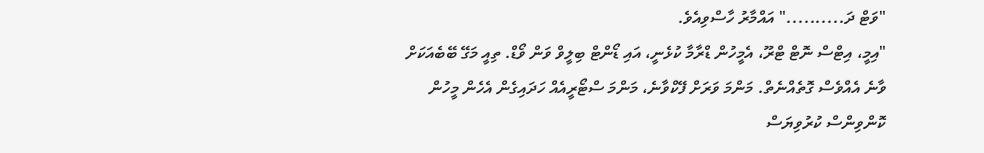"ވަޓް ދަ.........." އައްމާރު ހާސްވިއެވެ.
"އިމީ، އިޓްސް ނޮޓް ޓްރޫ، އެމީހުން ޑްރާމާ ކުޅެނީ، އައި ޑޯންޓް ބިލީވް ވަން ވޯޑް. ތިއީ މަގޭ ބޭބެއަކަށް ވާނެ އެއްވެސް ގޮތެއްނެތް. މަންމަ ވަރަށް ފޭކްވާނެ، މަންމަ ސްޓޯރީއެއް ހަދައިގެން އެހެން މީހުން ކޮންވިންސް ކުރުވިޔަސް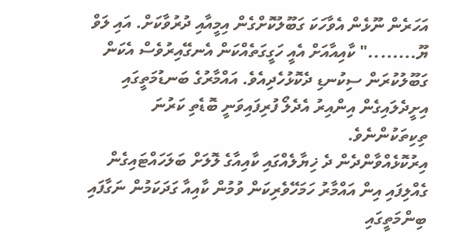އަހަރެން ނޫޅެން އެވާހަކަ ގަބޫލުކޮށްގެން އިމީއާއި ދުރުވާކަށް. އައި ލަވް ޔޫ........" ކާއިއާއަށް އެއީ ހަގީގަތެއްކަން އެނގޭއިރުވެސް އެކަން ގަބޫލުކުރަން ސިކުނޑި ދެކޮޅުހެދިއެވެ. އައްމާރުގެ ބަނޑުމަތީގައި އިށީދެލައިގެން އިންއިރު އެދެލޯ ފުރިފައިވަނީ ބޮޑެތި ކަރުނަ ތިކިތަކުންނެވެ.
އިރުކޮޅެއްވާންދެން ދެ ޚިޔާލެއްގައި ކާއިއާގެ ލޮލަށް ބަލަހައްޓައިގެން ގެއްލިފައި އިން އައްމާރު ހަމަހޭވެރިކަން ވުމުން ކާއިއާ ގަދަކަމުން ނަގާފައި ބިންމަތީގައި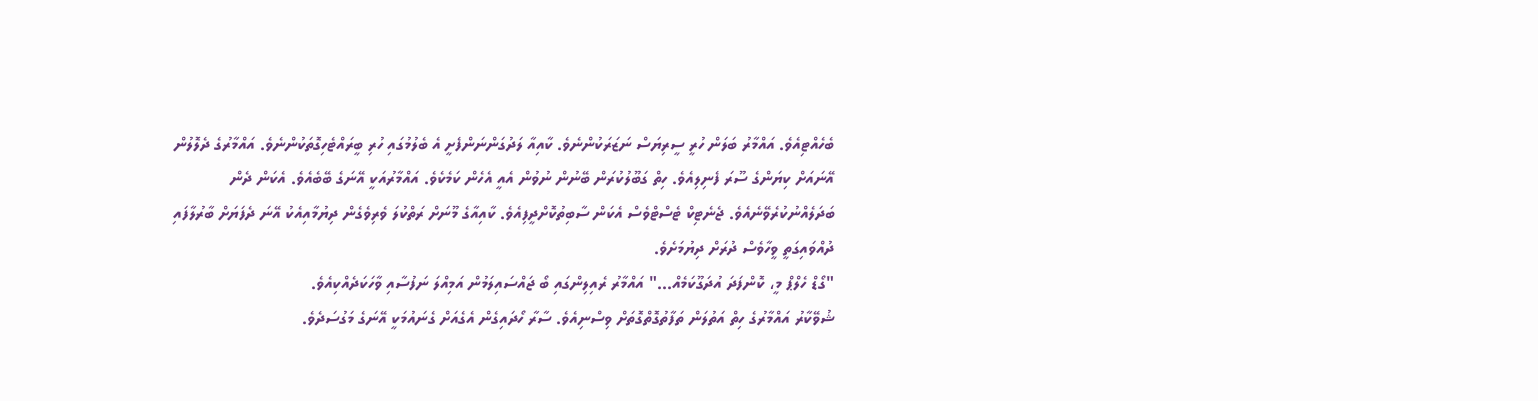ބެހެއްޓިއެވެ. އައްމާރު ބަލަން ހުރީ ސީރިޔަސް ނަޒަރަކުންނެވެ. ކާއިއާ ލަދުގަންނަންފެށީ އެ ބެލުމުގައި ހުރި ބީރައްޓެހިގޮތަކުންނެވެ. އައްމާރުގެ ދެލޮލުން އޭނައަށް ކިޔަންގެ ސޫރަ ފެނިލިއެވެ. ހިތް ގަބޫލުކުރަން ބޭނުން ނުވުން އެއީ އެހެން ކަމެކެވެ. އައްމާރުއަކީ އޭނަގެ ބޭބެއެވެ. އެކަން ދެން ބަދަލެއްނުކުރެވޭނެއެވެ. ޖެނެޓިކް ޓެސްޓްވެސް އެކަން ސާބިތުކޮށްދީފިއެވެ. ކާއިއާގެ މޫނަށް ރަތްކުލަ ވެރިވެގެން ދިޔުމާއިއެކު އޭނަ ދެފަޔަށް ބާރުލާފައި ދުއްވައިގަތީ ވީހާވެސް ދުރަށް ދިޔުމަށެވެ.
"ގޯޑް ހެލްޕް މީ، ކޮންފަދަ އުދަގޫކަމެއް..." އައްމާރު ރެއިލިންގައި ބޯ ޖައްސައިލަމުން އަމިއްލަ ނަފުސާއި ވާހަކަދެއްކިއެވެ.
ޝުވޭކާރު އައްމާރުގެ ހިތް އަތުލަން ތަފާތުގޮތްގޮތަށް ވިސްނިއެވެ. ސާރާ ހޯދައިގެން އެގެއަށް ގެނައުމަކީ އޭނަގެ މަގުސަދެވެ.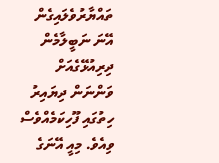ތައްޔާރުވެލައިގެން އޭނަ ނަބީލާމެން ދިރިއުޅޭގެއަށް ވަންނަން ދިޔައިރު ހިތުގައި ފޫހިކަމެއްވެސް ވިއެވެ. މިއީ އޭނަގެ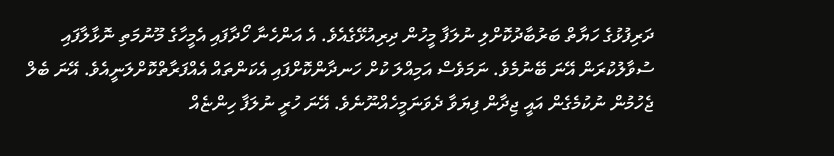ދަރިފުޅުގެ ހަޔާތް ބަރުބާދުކޮށްލި ނުލަފާ މީހުން ދިރިއުޅޭގެއެވެ. އެ އަންހެނާ ހޯދާފައި އެމީހާގެ މޫނުމަތި ނޮޅާލާފައި ސުވާލުކުރަން އޭނަ ބޭނުމެވެ. ނަމަވެސް އަމިއްލަ ކުށް ހަނދާންކޮށްފައި އެކަންތައް އެއްފަރާތްކޮށްލަނީއެވެ. އޭނަ ބެލް ޖެހުމުން ނުކުމެގެން އައީ ޖިދާން ފިޔަވާ ދެވަނަމީހެއްނޫނެވެ. އޭނަ ހުރީ ނުލަފާ ހިންޏެއް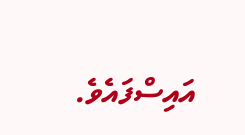އައިސްފައެވެ.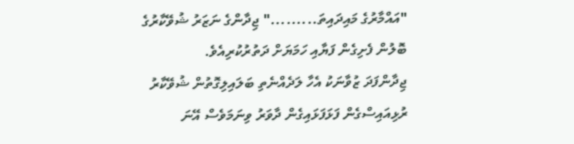"އައްމާރުގެ މައިދައިތަ........." ޖިދާންގެ ނަޒަރު ޝުވޭކާރުގެ ބޮލުން ފެށިގެން ފަޔާއި ހަމަޔަށް ދަތުރުކުރިއެވެ.
ޖިދާންފަދަ ޒުވާނަކު އެހާ ލަދެއްނެތި ބަލައިލިގޮތުން ޝުވޭކާރު ރުޅިއައިސްގެން ފަޅަފަޅައިގެން ދާވަރު ވިނަމަވެސް އޭނަ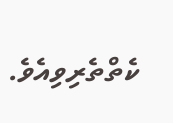ކެތްތެރިވިއެވެ.